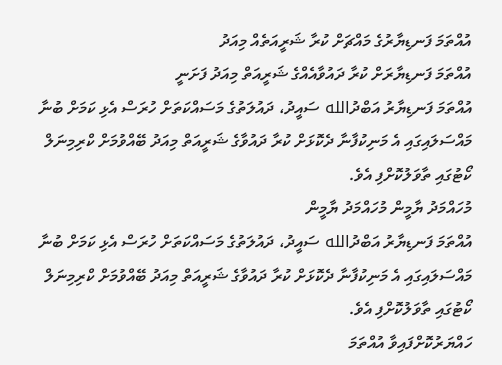އުއްތަމަ ފަނޑިޔާރުގެ މައްޗަށް ކުރާ ޝަރީއަތެއް މިއަދު
އުއްތަމަ ފަނޑިޔާރަށް ކުރާ ދައުވާއެއްގެ ޝަރީއަތް މިއަދު ފަށަނީ
އުއްތަމަ ފަނޑިޔާރު އަބްދުالله ސައީދު، ދައުލަތުގެ މަސައްކަތަށް ހުރަސް އެޅި ކަމަށް ބުނާ މައްސަލައިގައި އެ މަނިކުފާނާ ދެކޮޅަށް ކުރާ ދައުވާގެ ޝަރީއަތް މިއަދު ބޭއްވުމަށް ކްރިމިނަލް ކޯޓުގައި ތާވަލުކޮށްފި އެވެ.
މުހައްމަދު ޔާމީން މުހައްމަދު ޔާމީން
އުއްތަމަ ފަނޑިޔާރު އަބްދުالله ސައީދު، ދައުލަތުގެ މަސައްކަތަށް ހުރަސް އެޅި ކަމަށް ބުނާ މައްސަލައިގައި އެ މަނިކުފާނާ ދެކޮޅަށް ކުރާ ދައުވާގެ ޝަރީއަތް މިއަދު ބޭއްވުމަށް ކްރިމިނަލް ކޯޓުގައި ތާވަލުކޮށްފި އެވެ.
ހައްޔަރުކޮށްފައިވާ އުއްތަމަ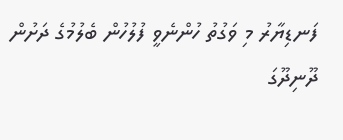ފަނޑިޔާރު މި ވަގުތު ހުންނެވީ ފުލުހުން ބެލުމުގެ ދަށުން ދޫނިދޫގަ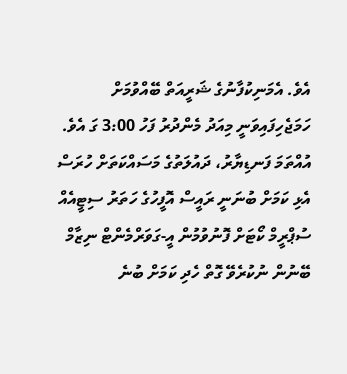އެވެ. އެމަނިކުފާނުގެ ޝަރީއަތް ބޭއްވުމަށް ހަމަޖެހިފައިވަނީ މިއަދު މެންދުރު ފަހު 3:00 ގަ އެވެ.
އުއްތަމަ ފަނޑިޔާރު، ދައުލަތުގެ މަސައްކަތަށް ހުރަސް އެޅި ކަމަށް ބުނަނީ ރައީސް އޮފީހުގެ ހަތަރު ސިޓީއެއް ސުޕްރީމް ކޯޓަށް ފޮނުވުމުން އީ-ގަވަރްމެންޓް ނިޒާމް ބޭނުން ނުކުރެވޭ ގޮތް ހެދި ކަމަށް ބުނެ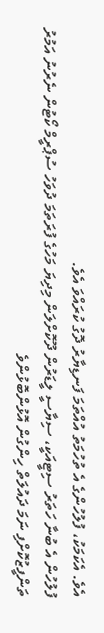އެވެ. އެކަމަކު، ފުލުހުންގެ އެ ތުހުމަތު އުއްތަމަ ފަނޑިޔާރު ދޮގު ކުރައްވަ އެވެ.
ފުލުހުން އެ ބުނާ ހަތަރު ސިޓީއަކީ، ސިޔާސީ ލީޑަރުން ދޫކޮށްލަން މިދިޔަ މަހުގެ ފުރަތަމަ ދުވަހު ސުޕްރީމް ކޯޓުން ނެރުނު އަމުރު ތަންފީޒުކޮށްފި ނަމަ ދައުލަތް ހިންގުން އޮޅުންބޮޅުންވެ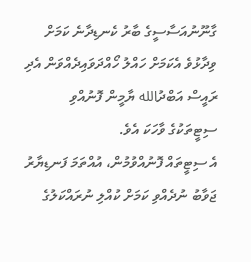ގާނޫނުއަސާސީގެ ބާރު ކެނޑިދާނެ ކަމަށް ވިދާޅުވެ އެކަމަށް ހައްލު ހޯއްދަވައިދެއްވަން އެދި ރައީސް އަބްދުالله ޔާމީން ފޮނުއްވި ސިޓީތަކުގެ ވާހަކަ އެވެ.
އެ ސިޓީތައް ފޮނުއްވުމުން، އުއްތަމަ ފަނޑިޔާރު ޖަވާބު ނުދެއްވި ކަމަށް ކުއްލި ނުރައްކަލުގެ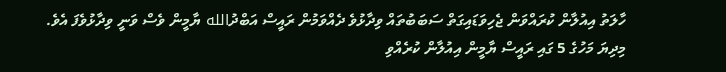ހާލަތު އިއުލާން ކުރައްވަން ޖެހިވަޑައިގަތް ސަބަބުތައް ވިދާޅުވެ ދެއްވަމުން ރައީސް އަބްދުالله ޔާމީން ވެސް ވަނީ ވިދާޅުވެފަ އެވެ.
މިދިޔަ މަހުގެ 5 ގައި ރައީސް ޔާމީން އިއުލާން ކުރެއްވި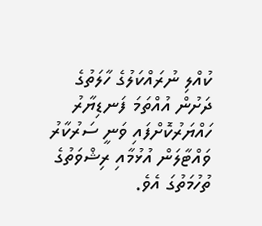ކުއްލި ނުރައްކަލުގެ ހާލަތުގެ ދަށުން އުއްތަމަ ފަނޑިޔާރު ހައްޔަރުކޮށްފައި ވަނީ ސަރުކާރު ވައްޓާލަން އުޅުމާއި ރިޝްވަތުގެ ތުހުމަތުގަ އެވެ.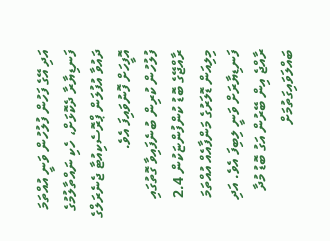އަދި އޭގެ ފަހުން ފުލުހުން ވަނީ އުއްތަމަ ފަނޑިޔާރާ ދެކޮޅަށް، ހެކި ނައްތާލުމުގެ ދައުވާ އުފުލަން ޕްރޮސެކިއުޓާ ޖެނެރަލްގެ އޮފީހަށް ފޮނުވައިފަ އެވެ.
ފުލުހުން ކުރިން ބުނެފައިވާ ގޮތުގައި ރާއްޖޭގެ ބޮޑު ކުންފުންޏަކުން 2.4 މިލިއަން ޑޮލަރުގެ މަންފާއެއް އުއްތަމަ ފަނޑިޔާރަށް ވަނީ ލިބިފަ އެވެ. އަދި ރާއްޖެ އިން ބޭރުން އަގު ބޮޑު މުދާ ބައްލަވައިގަތުމަށް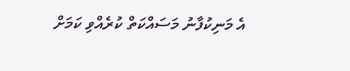އެ މަނިކުފާނު މަސައްކަތް ކުރެއްވި ކަމަށް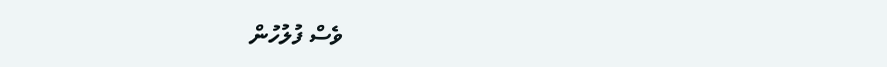ވެސް ފުލުހުން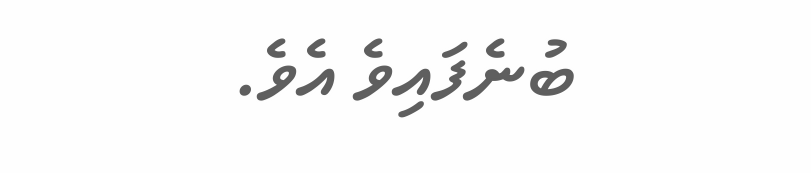ބުނެފައިވެ އެވެ.